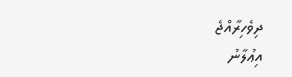ދިވެހިރާއްޖެ
އިޢުލާނު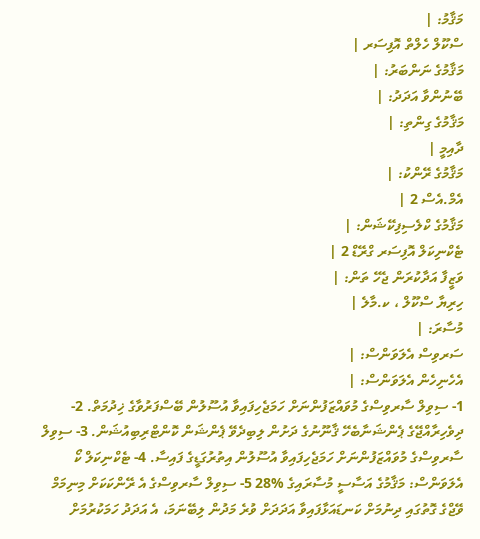މަޤާމު: |
ސްކޫލް ހެލްތް އޮފިސަރ |
މަޤާމުގެ ނަންބަރު: |
ބޭނުންވާ އަދަދު: |
މަޤާމުގެ ގިންތި: |
ދާއިމީ |
މަޤާމުގެ ރޭންކު: |
އެމް.އެސް 2 |
މަޤާމުގެ ކްލެސިފިކޭޝަން: |
ޓެކްނިކަލް އޮފިސަރ ގްރޭޑް 2 |
ވަޒީފާ އަދާކުރަން ޖެހޭ ތަން: |
ހިރިޔާ ސްކޫލް ، ކ.މާލެ |
މުސާރަ: |
ސަރވިސް އެލަވަންސް: |
އެހެނިހެން އެލަވަންސް: |
1- ސިވިލް ސާރވިސްގެ މުވައްޒަފުންނަށް ހަމަޖެހިފައިވާ އުސޫލުން ބޭސްފަރުވާގެ ޚިދުމަތް. 2- ދިވެހިރާއްޖޭގެ ޕެންޝަނާބެހޭ ޤާނޫނުގެ ދަށުން ލިބިދެވޭ ޕެންޝަން ކޮންޓްރިބިއުޝަން. 3- ސިވިލް ސާރވިސްގެ މުވައްޒަފުންނަށް ހަމަޖެހިފައިވާ އުސޫލުން އިތުރުގަޑީގެ ފައިސާ. 4- ޓެކްނިކަލް ކޯ އެލަވަންސް: މަޤާމުގެ އަސާސީ މުސާރައިގެ %28 5- ސިވިލް ސާރވިސްގެ އެ ރޭންކަކަށް މިނިމަމް ވޭޖްގެ ގޮތުގައި ދިނުމަށް ކަނޑައަޅާފައިވާ އަދަދަށް ވުރެ މަދުން ލިބޭނަމަ، އެ އަދަދު ހަމަކުރުމަށް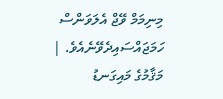މިނިމަމް ވޭޖް އެލަވަންސް ހަމަޖައްސައިދެވޭނެއެވެ. |
މަޤާމުގެ މައިގަނޑު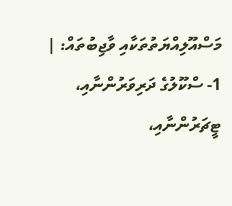މަސްއޫލިއްޔަތުތަކާއި ވާޖިބުތައް: |
1- ސްކޫލުގެ ދަރިވަރުންނާއި، ޓީޗަރުންނާއި،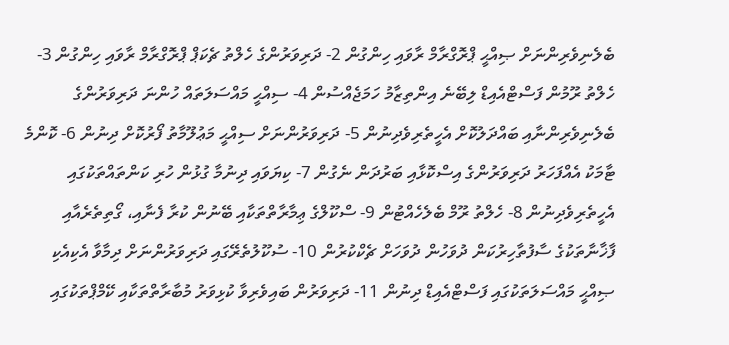ބެލެނިވެރިންނަށް ޞިއްޙީ ޕްރޮގްރާމް ރާވައި ހިންގުން 2- ދަރިވަރުންގެ ހެލްތު ޗެކަޕް ޕްރޮގްރާމް ރާވައި ހިންގުން 3- ހެލްތު ރޫމުން ފަސްޓްއެއިޑް ލިބޭނެ އިންތިޒާމު ހަމަޖެއްސުން 4- ސިއްޙީ މައްސަލަތައް ހުންނަ ދަރިވަރުންގެ ބެލެނިވެރިންނާއި ބައްދަލުކޮށް އެހީތެރިވެދިނުން 5- ދަރިވަރުންނަށް ސިއްޙީ މަޢުލޫމާތު ފޯރުކޮށް ދިނުން 6- ކޮންމެ ޓާމަކު އެއްފަހަރު ދަރިވަރުންގެ އިސްކޮޅާއި ބަރުދަން ނެގުން 7- ކިޔަވައި ދިނުމާ ގުޅުން ހުރި ކަންތައްތަކުގައި އެހީތެރިވެދިނުން 8- ހެލްތު ރޫމް ބެލެހެއްޓުން 9- ސްކޫލްގެ ޢިމާރާތްތަކާއި ބޭނުން ކުރާ ފެނާއި، ގޯތިތެރެއާއި ފާޚާނާތަކުގެ ސާފުތާހިރުކަން ދުވަހުން ދުވަހަށް ޗެކްކުރުން 10- ސުކޫލުތެރޭގައި ދަރިވަރުންނަށް ދިމާވާ އެކިއެކި ޞިއްޙީ މައްސަލަތަކުގައި ފަސްޓްއެއިޑް ދިނުން 11- ދަރިވަރުން ބައިވެރިވާ ކުޅިވަރު މުބާރާތްތަކާއި ކޭމްޕްތަކުގައި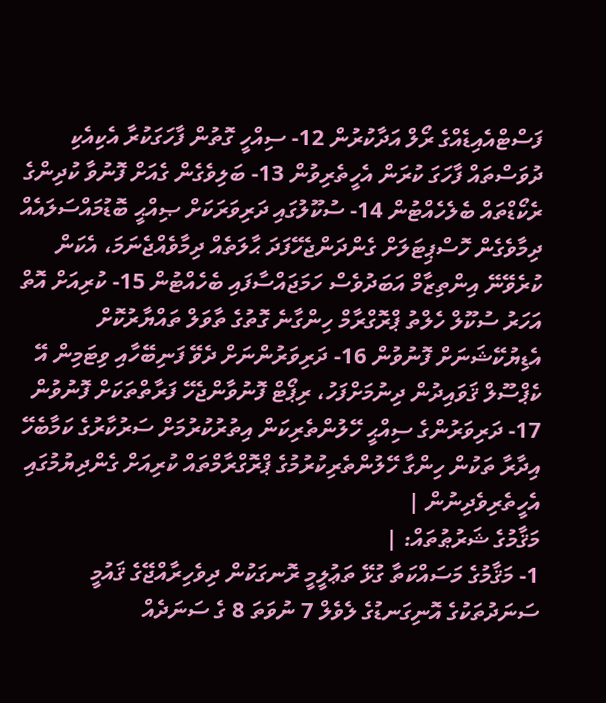ފަސްޓްއެއިޑެއްގެ ރޯލް އަދާކުރުން 12- ސިއްހީ ގޮތުން ފާހަގަކުރާ އެކިއެކި ދުވަސްތައް ފާހަގަ ކުރަން އެހީތެރިވުން 13- ބަލިވެގެން ގެއަށް ފޮނުވާ ކުދިންގެ ރެކޯޑްތައް ބެލެހެއްޓުން 14- ސުކޫލުގައި ދަރިވަރަކަށް ޞިއްޙީ ބޮޑުމައްސަލައެއް ދިމާވެގެން ހޮސްޕިޓަލަށް ގެންދަންޖެހޭފަދަ ޙާލަތެއް ދިމާވެއްޖެނަމަ، އެކަން ކުރެވޭނޭ އިންތިޒާމް އަބަދުވެސް ހަމަޖައްސާފައި ބެހެއްޓުން 15- ކުރިއަށް އޮތް އަހަރު ސުކޫލް ހެލްތު ޕްރޮގްރާމް ހިންގާނެ ގޮތުގެ ތާވަލް ތައްޔާރުކޮށް އެޑިޔުކޭޝަނަށް ފޮނުވުން 16- ދަރިވަރުންނަށް ދެވޭ ފަނިބޭހާއި ވިޓަމިން އޭ ކެޕްސޫލް ޤަވައިދުން ދިނުމަށްފަހު، ރިޕޯޓް ފޮނުވާންޖެހޭ ފަރާތްތަކަށް ފޮނުވުން 17- ދަރިވަރުންގެ ސިއްޙީ ހޭލުންތެރިކަން އިތުރުކުރުމަށް ސަރުކާރުގެ ކަމާބެހޭ އިދާރާ ތަކުން ހިންގާ ހޭލުންތެރިކުރުމުގެ ޕްރޮގްރާމްތައް ކުރިއަށް ގެންދިޔުމުގައި އެހީތެރިވެދިނުން |
މަޤާމުގެ ޝަރުޠުތައް: |
1- މަޤާމުގެ މަސައްކަތާ ގުޅޭ ތަޢުލީމީ ރޮނގަކުން ދިވެހިރާއްޖޭގެ ޤައުމީ ސަނަދުތަކުގެ އޮނިގަނޑުގެ ލެވެލް 7 ނުވަތަ 8 ގެ ސަނަދެއް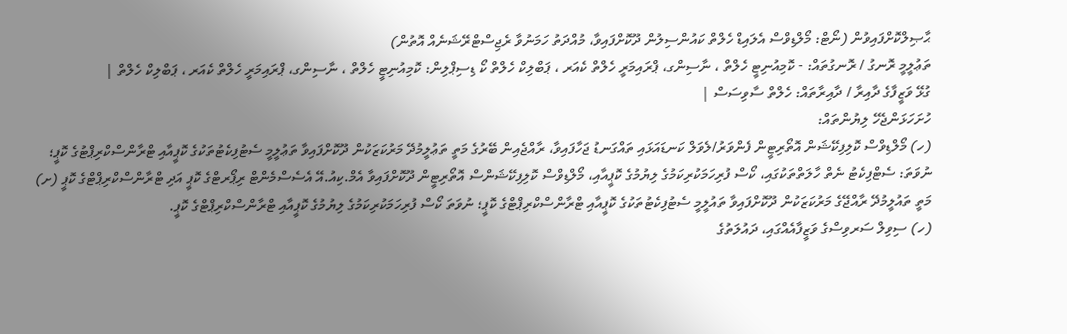ޙާޞިލްކޮށްފައިވުން (ނޯޓް: މޯލްޑިވްސް އެލައިޑް ހެލްތް ކައުންސިލުން ދޫކޮށްފައިވާ، މުއްދަތު ހަމަނުވާ ރެޖިސްޓްރޭޝަނެއް އޮތުން)
ތަޢުލީމީ ރޮނގު / ރޮނގުތައް: - ކޮމިއުނިޓީ ހެލްތް ، ނާސިންގ، ޕްރައިމަރީ ހެލްތް ކެއަރ ، ޕަބްލިކް ހެލްތް ކޯ ޑިސިޕްލިން: ކޮމިއުނިޓީ ހެލްތް ، ނާސިންގ، ޕްރައިމަރީ ހެލްތް ކެއަރ ، ޕަބްލިކް ހެލްތް |
ގުޅޭ ވަޒީފާގެ ދާއިރާ / ދާއިރާތައް: ހެލްތް ސާވިސަސް |
ހުށަހަޅަންޖެހޭ ލިޔުންތައް:
(ހ) މޯލްޑިވްސް ކޮލިފިކޭޝަން އޮތޯރިޓީން ފެންވަރު/ލެވަލް ކަނޑައަޅައި ތައްގަނޑު ޖަހާފައިވާ، ރާއްޖެއިން ބޭރުގެ މަތީ ތަޢުލީމުދޭ މަރުކަޒަކުން ދޫކޮށްފައިވާ ތަޢުލީމީ ސެޓުފިކެޓުތަކުގެ ކޮޕީއާއި ޓްރާންސްކްރިޕްޓުގެ ކޮޕީ؛ ނުވަތަ: ސެޓްފިކެޓު ނެތް ހާލަތްތަކުގައި، ކޯސް ފުރިހަމަކުރިކަމުގެ ލިޔުމުގެ ކޮޕީއާއި، މޯލްޑިވްސް ކޮލިފިކޭޝަންސް އޮތޯރިޓީން ދޫކޮށްފައިވާ އެމް.ކިއު.އޭ އެސެސްމެންޓް ރިޕޯރޓްގެ ކޮޕީ އަދި ޓްރާންސްކްރިޕްޓްގެ ކޮޕީ (ށ) މަތީ ތައުލީމުދޭ ރާއްޖޭގެ މަރުކަޒަކުން ދޫކޮށްފައިވާ ތައުލީމީ ސެޓުފިކެޓުތަކުގެ ކޮޕީއާއި ޓްރާންސްކްރިޕްޓްގެ ކޮޕީ؛ ނުވަތަ ކޯސް ފުރިހަމަކުރިކަމުގެ ލިޔުމުގެ ކޮޕީއާއި ޓްރާންސްކްރިޕްޓްގެ ކޮޕީ.
(ހ) ސިވިލް ސަރވިސްގެ ވަޒީފާއެއްގައި، ދައުލަތުގެ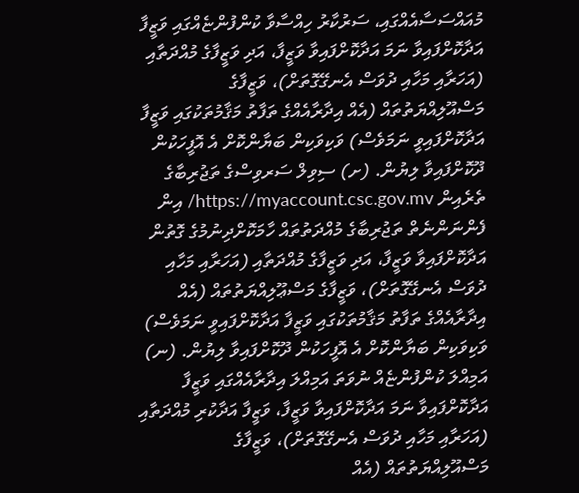މުއައްސަސާއެއްގައި، ސަރުކާރު ހިއްސާވާ ކުންފުންޏެއްގައި ވަޒީފާ އަދާކޮށްފައިވާ ނަމަ އަދާކޮށްފައިވާ ވަޒީފާ، އަދި ވަޒީފާގެ މުއްދަތާއި (އަހަރާއި މަހާއި ދުވަސް އެނގޭގޮތަށް)، ވަޒީފާގެ މަސްއޫލިއްޔަތުތައް (އެއް އިދާރާއެއްގެ ތަފާތު މަޤާމުތަކުގައި ވަޒީފާ އަދާކޮށްފައިވީ ނަމަވެސް) ވަކިވަކިން ބަޔާންކޮށް އެ އޮފީހަކުން ދޫކޮށްފައިވާ ލިޔުން. (ށ) ސިވިލް ސަރވިސްގެ ތަޖުރިބާގެ ތެރެއިން https://myaccount.csc.gov.mv/ އިން ފެންނަންނެތް ތަޖުރިބާގެ މުއްދަތުތައް ހާމަކޮށްދިނުމުގެ ގޮތުން އަދާކޮށްފައިވާ ވަޒީފާ، އަދި ވަޒީފާގެ މުއްދަތާއި (އަހަރާއި މަހާއި ދުވަސް އެނގޭގޮތަށް)، ވަޒީފާގެ މަސްޢޫލިއްޔަތުތައް (އެއް އިދާރާއެއްގެ ތަފާތު މަޤާމުތަކުގައި ވަޒީފާ އަދާކޮށްފައިވީ ނަމަވެސް) ވަކިވަކިން ބަޔާންކޮށް އެ އޮފީހަކުން ދޫކޮށްފައިވާ ލިޔުން. (ނ) އަމިއްލަ ކުންފުންޏެއް ނުވަތަ އަމިއްލަ އިދާރާއެއްގައި ވަޒީފާ އަދާކޮށްފައިވާ ނަމަ އަދާކޮށްފައިވާ ވަޒީފާ، ވަޒީފާ އަދާކުރި މުއްދަތާއި (އަހަރާއި މަހާއި ދުވަސް އެނގޭގޮތަށް)، ވަޒީފާގެ މަސްއޫލިއްޔަތުތައް (އެއް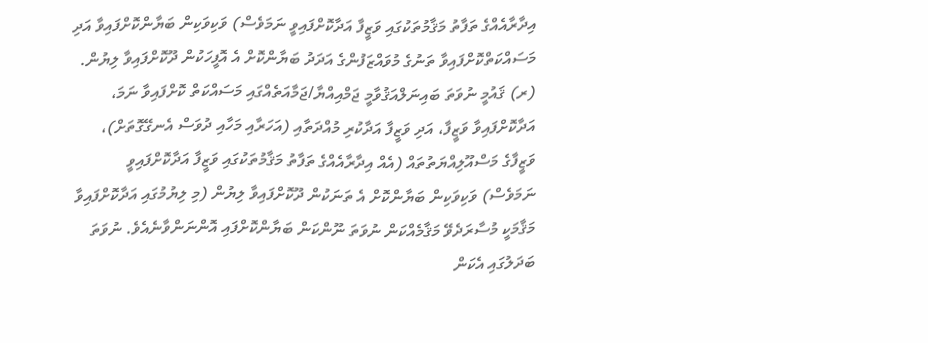އިދާރާއެއްގެ ތަފާތު މަޤާމުތަކުގައި ވަޒީފާ އަދާކޮށްފައިވީ ނަމަވެސް) ވަކިވަކިން ބަޔާންކޮށްފައިވާ އަދި މަސައްކަތްކޮށްފައިވާ ތަނުގެ މުވައްޒަފުންގެ އަދަދު ބަޔާންކޮށް އެ އޮފީހަކުން ދޫކޮށްފައިވާ ލިޔުން. (ރ) ޤައުމީ ނުވަތަ ބައިނަލްއަޤުވާމީ ޖަމްއިއްޔާ/ޖަމާއަތެއްގައި މަސައްކަތް ކޮށްފައިވާ ނަމަ، އަދާކޮށްފައިވާ ވަޒީފާ، އަދި ވަޒީފާ އަދާކުރި މުއްދަތާއި (އަހަރާއި މަހާއި ދުވަސް އެނގޭގޮތަށް)، ވަޒީފާގެ މަސްއޫލިއްޔަތުތައް (އެއް އިދާރާއެއްގެ ތަފާތު މަޤާމުތަކުގައި ވަޒީފާ އަދާކޮށްފައިވީ ނަމަވެސް) ވަކިވަކިން ބަޔާންކޮށް އެ ތަނަކުން ދޫކޮށްފައިވާ ލިޔުން (މި ލިޔުމުގައި އަދާކޮށްފައިވާ މަޤާމަކީ މުސާރަދެވޭ މަޤާމެއްކަން ނުވަތަ ނޫންކަން ބަޔާންކޮށްފައި އޮންނަންވާނެއެވެ. ނުވަތަ ބަދަލުގައި އެކަން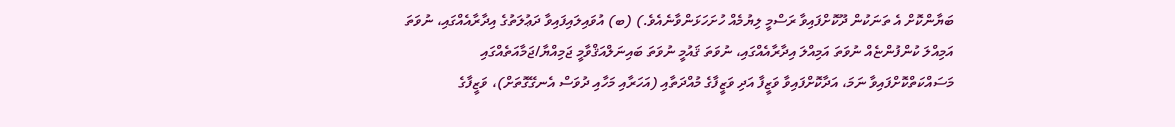ބަޔާންކޮށް އެ ތަނަކުން ދޫކޮށްފައިވާ ރަސްމީ ލިޔުމެއް ހުށަހަޅަންވާނެއެވެ.) (ބ) އުވައިލައިފައިވާ ދަޢުލަތުގެ އިދާރާއެއްގައި، ނުވަތަ އަމިއްލަ ކުންފުންޏެއް ނުވަތަ އަމިއްލަ އިދާރާއެއްގައި، ނުވަތަ ޤައުމީ ނުވަތަ ބައިނަލްއަޤްވާމީ ޖަމިއްޔާ/ޖަމާއަތެއްގައި މަސައްކަތްކޮށްފައިވާ ނަމަ، އަދާކޮށްފައިވާ ވަޒީފާ އަދި ވަޒީފާގެ މުއްދަތާއި (އަހަރާއި މަހާއި ދުވަސް އެނގޭގޮތަށް)، ވަޒީފާގެ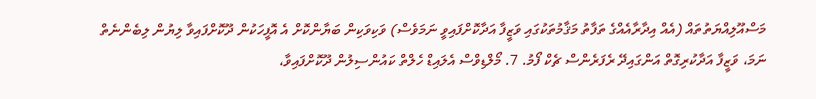މަސްއޫލިއްޔަތުތައް (އެއް އިދާރާއެއްގެ ތަފާތު މަޤާމުތަކުގައި ވަޒީފާ އަދާކޮށްފައިވީ ނަމަވެސް) ވަކިވަކިން ބަޔާންކޮށް އެ އޮފީހަކުން ދޫކޮށްފައިވާ ލިޔުން ލިބެންނެތް ނަމަ، ވަޒީފާ އަދާކުރިގޮތް އަންގައިދޭ ރެފަރެންސް ޗެކް ފޯމު. 7. މޯލްޑިވްސް އެލައިޑް ހެލްތް ކައުންސިލުން ދޫކޮށްފައިވާ،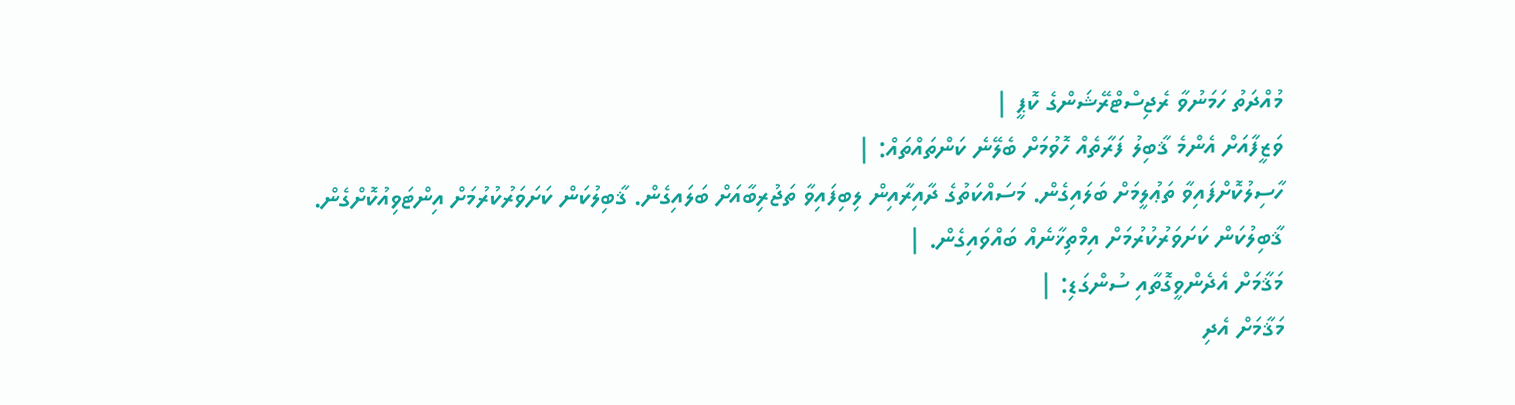މުއްދަތު ހަމަނުވާ ރެޖިސްޓްރޭޝަންގެ ކޮޕީ |
ވަޒީފާއަށް އެންމެ ޤާބިލު ފަރާތެއް ހޮވުމަށް ބެލޭނެ ކަންތައްތައް: |
ހާސިލުކޮށްފައިވާ ތަޢުލީމަށް ބަލައިގެން. މަސައްކަތުގެ ދާއިރާއިން ލިބިފައިވާ ތަޖުރިބާއަށް ބަލައިގެން. ޤާބިލުކަން ކަށަވަރުކުރުމަށް އިންޓަވިއުކޮށްގެން.
ޤާބިލުކަން ކަށަވަރުކުރުމަށް އިމްތިޚާނެއް ބައްވައިގެން. |
މަޤާމަށް އެދެންވީގޮތާއި ސުންގަޑި: |
މަޤާމަށް އެދި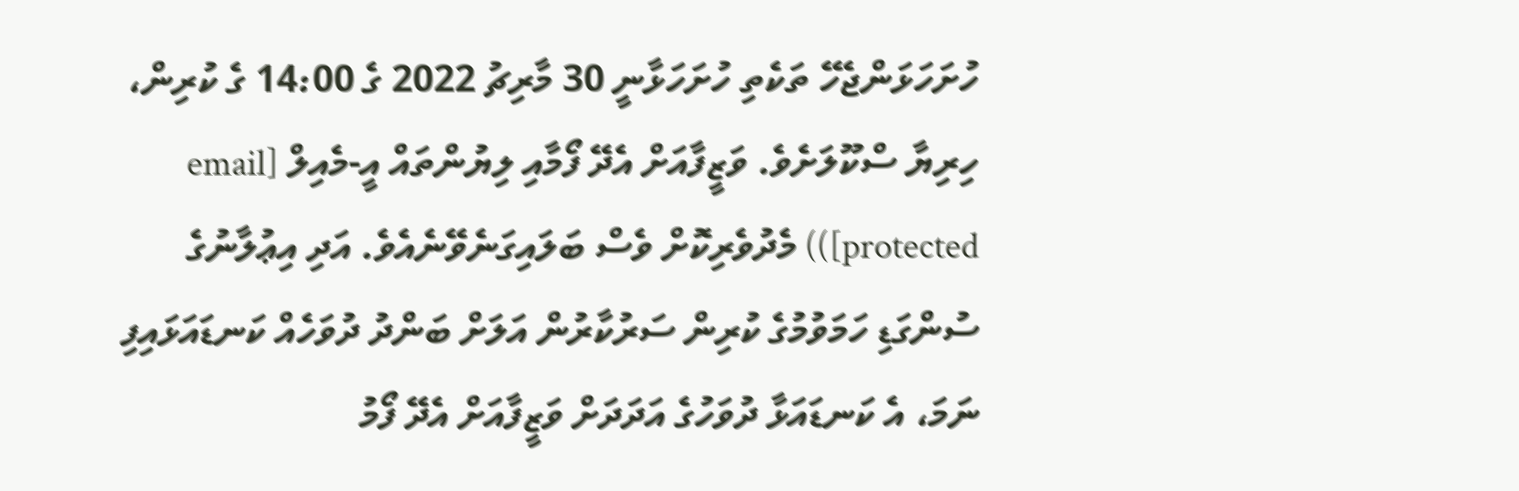ހުށަހަޅަންޖެހޭ ތަކެތި ހުށަހަޅާނީ 30 މާރިޗު 2022 ގެ 14:00 ގެ ކުރިން، ހިރިޔާ ސްކޫލަށެވެ. ވަޒީފާއަށް އެދޭ ފޯމާއި ލިޔުންތައް އީ-މެއިލް [email protected])) މެދުވެރިކޮށް ވެސް ބަލައިގަނެވޭނެއެވެ. އަދި އިޢުލާނުގެ ސުންގަޑި ހަމަވުމުގެ ކުރިން ސަރުކާރުން އަލަށް ބަންދު ދުވަހެއް ކަނޑައަޅައިފި ނަމަ، އެ ކަނޑައަޅާ ދުވަހުގެ އަދަދަށް ވަޒީފާއަށް އެދޭ ފޯމު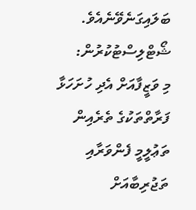ބަލައިގަނެވޭނެއެވެ.
ޝޯޓްލިސްޓުކުރުން:
މި ވަޒީފާއަށް އެދި ހުށަހަޅާ ފަރާތްތަކުގެ ތެރެއިން ތަޢުލީމީ ފެންވަރާއި ތަޖުރިބާއަށް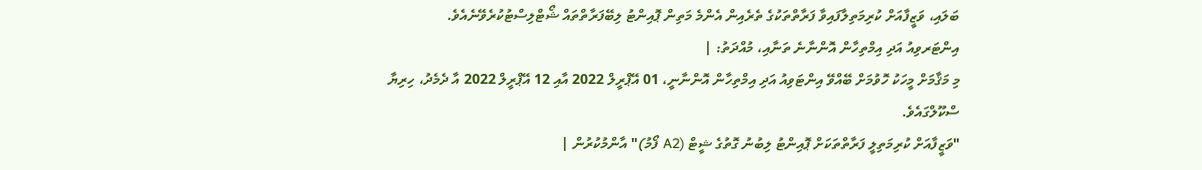ބަލައި، ވަޒީފާއަށް ކުރިމަތިލާފައިވާ ފަރާތްތަކުގެ ތެރެއިން އެންމެ މަތިން ޕޮއިންޓު ލިބޭފަރާތްތައް ޝޯޓްލިސްޓުކުރެވޭނެއެވެ.
އިންޓަރވިއު އަދި އިމްތިހާން އޮންނާނެ ތަނާއި، މުއްދަތު: |
މި މަޤާމަށް މީހަކު ހޮވުމަށް ބޭއްވޭ އިންޓަވިއު އަދި އިމްތިހާން އޮންނާނީ، 01 އޭޕްރީލް 2022 އާއި 12 އޭޕްރީލް 2022 އާ ދެމެދު، ހިރިޔާ ސްކޫލްގައެވެ.
"ވަޒީފާއަށް ކުރިމަތިލީ ފަރާތްތަކަށް ޕޮއިންޓު ލިބުނު ގޮތުގެ ޝީޓް (A2 ފޯމު)" އާންމުކުރުން |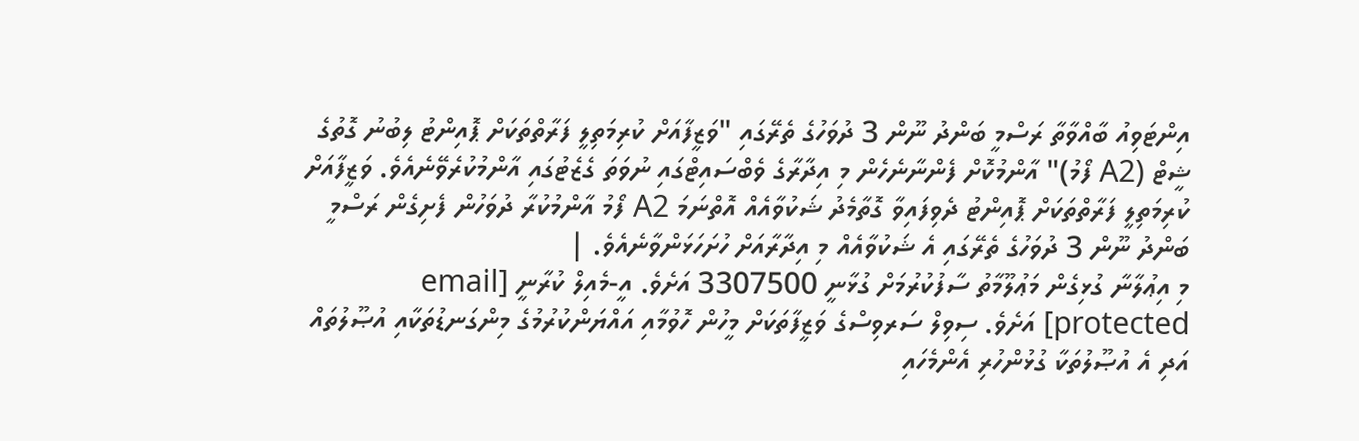އިންޓަވިއު ބާއްވާތާ ރަސްމީ ބަންދު ނޫން 3 ދުވަހުގެ ތެރޭގައި "ވަޒީފާއަށް ކުރިމަތިލީ ފަރާތްތަކަށް ޕޮއިންޓު ލިބުނު ގޮތުގެ ޝީޓް (A2 ފޯމު)" އާންމުކޮށް ފެންނާނެހެން މި އިދާރާގެ ވެބްސައިޓްގައި ނުވަތަ ގެޒެޓުގައި އާންމުކުރެވޭނެއެވެ. ވަޒީފާއަށް ކުރިމަތިލީ ފަރާތްތަކަށް ޕޮއިންޓު ދެވިފައިވާ ގޮތާމެދު ޝަކުވާއެއް އޮތްނަމަ A2 ފޯމު އާންމުކުރާ ދުވަހުން ފެށިގެން ރަސްމީ ބަންދު ނޫން 3 ދުވަހުގެ ތެރޭގައި އެ ޝަކުވާއެއް މި އިދާރާއަށް ހުށަހަޅަންވާނެއެވެ. |
މި އިޢުލާނާ ގުޅިގެން މަޢުލޫމާތު ސާފުކުރުމަށް ގުޅާނީ 3307500 އަށެވެ. އީ-މެއިލް ކުރާނީ [email protected] އަށެވެ. ސިވިލް ސަރވިސްގެ ވަޒީފާތަކަށް މީހުން ހޮވުމާއި އައްޔަންކުރުމުގެ މިންގަނޑުތަކާއި އުޞޫލުތައް އަދި އެ އުޞޫލުތަކާ ގުޅުންހުރި އެންމެހައި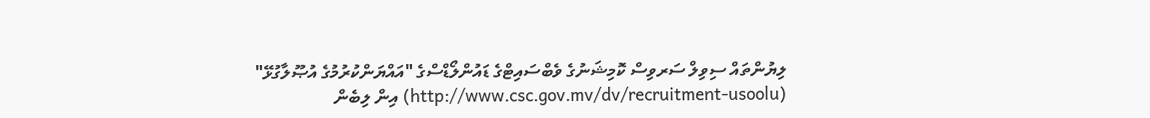ލިޔުންތައް ސިވިލް ސަރވިސް ކޮމިޝަނުގެ ވެބްސައިޓްގެ ޑައުންލޯޑްސްގެ "އައްޔަންކުރުމުގެ އުޞޫލާގުޅޭ" (http://www.csc.gov.mv/dv/recruitment-usoolu) އިން ލިބެން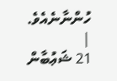ހުންނާނެއެވެ. |
21 ޝަޢުބާން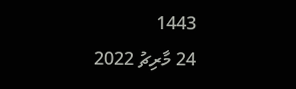1443
24 މާރިޗު 2022